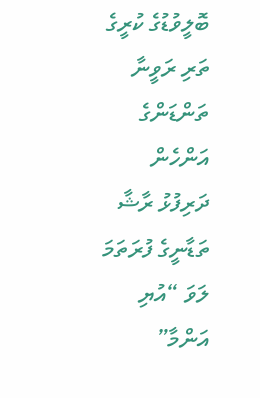ބޮލީވުޑުގެ ކުރީގެ ތަރި ރަވީނާ ތަންޑަންގެ އަންހެން ދަރިފުޅު ރާޝާ ތަޑާނީގެ ފުރަތަމަ ލަވަ “އުޔި އަންމާ”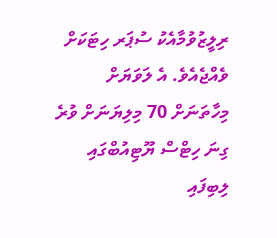ރިލީޒުވުމާއެކު ސުޕަރ ހިޓަކަށް ވެއްޖެއެވެ. އެ ލަވަޔަށް މިހާތަނަށް 70 މިލިޔަނަށް ވުރެ ގިނަ ހިޓްސް ޔޫޓިއުބްގައި ލިބިފައި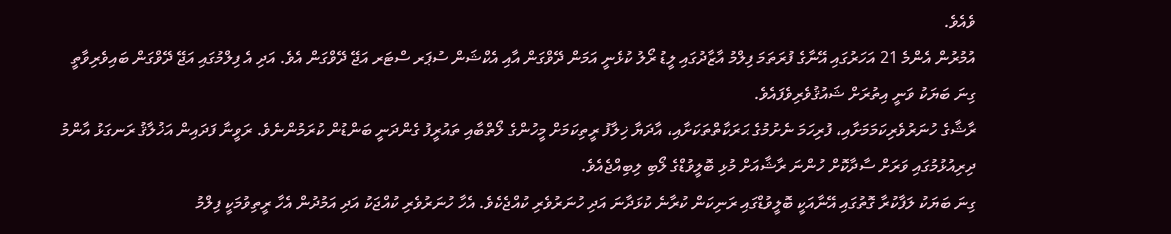ވެއެވެ.
އުމުރުން އެންމެ 21 އަހަރުގައި އޭނާގެ ފުރަތަމަ ފިލްމު އާޒާދުގައި ލީޑު ރޯލު ކުޅެނީ އަމަން ދޭވްގަން އާއި އެކްޝަން ސުޕަރ ސްޓަރ އަޖޭ ދޭވްގަން އެވެ. އަދި އެ ފިލްމުގައި އަޖޭ ދޭވްގަން ބައިވެރިވާތީ ގިނަ ބަޔަކު ވަނީ އިތުރަށް ޝައުޤުވެރިވެފައެވެ.
ރާޝާގެ ހުނަރުވެރިކަމަމަށާއި، ފުރިހަމަ ނެށުމުގެ ޙަރަކާތްތަކަށާއި، އާދަޔާ ޚިލާފު ރީތިކަމަށް މީހުންގެ ލޯތްބާއި ތައުރީފު ގެންދަނީ ބަންޑުން ކުރަމުންނެވެ. ރަވީނާ ފަދައިން އަޚުލާޤު ރަނގަޅު އާންމު ދިރިއުޅުމުގައި ވަރަށް ސާދާކޮށް ހުންނަ ރާޝާއަށް މުޅި ބޮލީވުޑްގެ ލޯބި ލިބިއްޖެއެވެ.
ގިނަ ބަޔަކު ލަފާކުރާ ގޮތުގައި އޭނާއަކީ ބޮލީވުޑްގައި ރަނިކަން ކުރާނެ ކުޅަދާނަ އަދި ހުނަރުވެރި ކުއްޖެކެވެ. އެހާ ހުނަރުވެރި ކުއްޖަކު އަދި އަމުދުން އެހާ ރީތިވުމަކީ ފިލްމު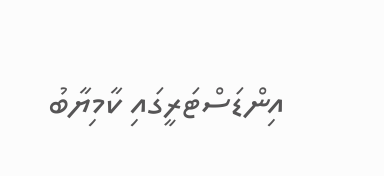އިންޑަސްޓަރީގައި ކާމިޔާބު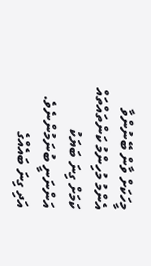މީހަކަށް ވާން ބޭނުންވާ އެންމު މުހިންމު ކަންތައްތައް ކަމަށް ގިނަ ބަޔަކު އަންނަނީ ބުނަމުންނެވެ.
އަދި ގިނަ ބައެއްގެ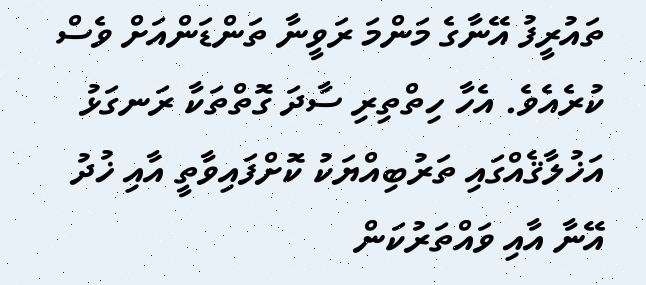ތައުރީފު އޭނާގެ މަންމަ ރަވީނާ ތަންޑަންއަށް ވެސް ކުރެއެވެ. އެހާ ހިތްތިރި ސާދަ ގޮތްތަކާ ރަނގަޅު އަޚުލާޤެއްގައި ތަރުބިއްޔަކު ކޮށްފައިވާތީ އާއި ޚުދު އޭނާ އާއި ވައްތަރުކަން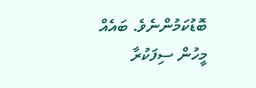ބޮޑުކަމުންނެވެ. ބައެއް މީހުން ސިފަކުރާ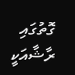ގޮތުގައި ރާޝާއަކީ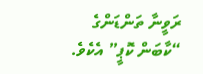ރަވީނާ ތަންޑަންގެ “ކާބަން ކޮޕީ” އެކެވެ.